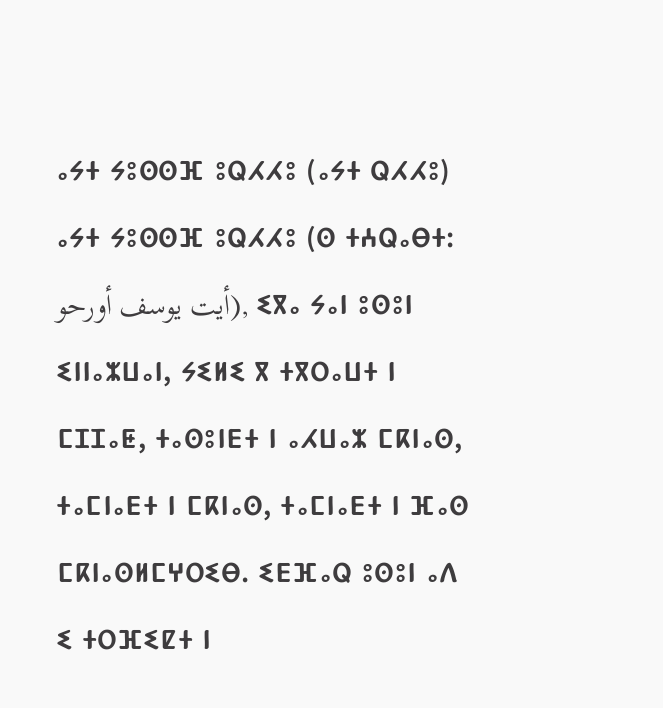ⴰⵢⵜ ⵢⵓⵙⵙⴼ ⵓⵕⵃⵃⵓ (ⴰⵢⵜ ⵕⵃⵃⵓ)
ⴰⵢⵜ ⵢⵓⵙⵙⴼ ⵓⵕⵃⵃⵓ (ⵙ ⵜⵄⵕⴰⴱⵜ: أيت يوسف أورحو), ⵉⴳⴰ ⵢⴰⵏ ⵓⵙⵓⵏ ⵉⵏⵏⴰⵣⵡⴰⵏ, ⵢⵉⵍⵉ ⴳ ⵜⴳⵔⴰⵡⵜ ⵏ ⵎⵊⵊⴰⵟ, ⵜⴰⵙⵓⵏⴹⵜ ⵏ ⴰⵃⵡⴰⵣ ⵎⴽⵏⴰⵙ, ⵜⴰⵎⵏⴰⴹⵜ ⵏ ⵎⴽⵏⴰⵙ, ⵜⴰⵎⵏⴰⴹⵜ ⵏ ⴼⴰⵙ ⵎⴽⵏⴰⵙⵍⵎⵖⵔⵉⴱ. ⵉⴹⴼⴰⵕ ⵓⵙⵓⵏ ⴰⴷ ⵉ ⵜⵔⴼⵉⵇⵜ ⵏ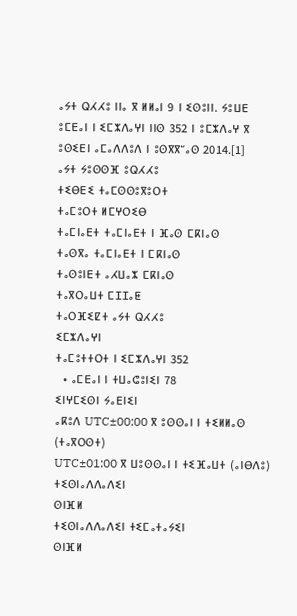ⴰⵢⵜ ⵕⵃⵃⵓ ⵏⵏⴰ ⴳ ⵍⵍⴰⵏ 9 ⵏ ⵉⵙⵓⵏⵏ. ⵢⵓⵡⴹ ⵓⵎⴹⴰⵏ ⵏ ⵉⵎⵣⴷⴰⵖⵏ ⵏⵏⵙ 352 ⵏ ⵓⵎⵣⴷⴰⵖ ⴳ ⵓⵙⵉⴹⵏ ⴰⵎⴰⴷⴷⵓⴷ ⵏ ⵓⵙⴳⴳⵯⴰⵙ 2014.[1]
ⴰⵢⵜ ⵢⵓⵙⵙⴼ ⵓⵕⵃⵃⵓ
ⵜⵉⴱⴹⵉ ⵜⴰⵎⵙⵙⵓⴳⵓⵔⵜ
ⵜⴰⵎⵓⵔⵜ ⵍⵎⵖⵔⵉⴱ
ⵜⴰⵎⵏⴰⴹⵜ ⵜⴰⵎⵏⴰⴹⵜ ⵏ ⴼⴰⵙ ⵎⴽⵏⴰⵙ
ⵜⴰⵙⴳⴰ ⵜⴰⵎⵏⴰⴹⵜ ⵏ ⵎⴽⵏⴰⵙ
ⵜⴰⵙⵓⵏⴹⵜ ⴰⵃⵡⴰⵣ ⵎⴽⵏⴰⵙ
ⵜⴰⴳⵔⴰⵡⵜ ⵎⵊⵊⴰⵟ
ⵜⴰⵔⴼⵉⵇⵜ ⴰⵢⵜ ⵕⵃⵃⵓ
ⵉⵎⵣⴷⴰⵖⵏ
ⵜⴰⵎⵓⵜⵜⵔⵜ ⵏ ⵉⵎⵣⴷⴰⵖⵏ 352
  • ⴰⵎⴹⴰⵏ ⵏ ⵜⵡⴰⵛⵓⵏⵉⵏ 78
ⵉⵏⵖⵎⵉⵙⵏ ⵢⴰⴹⵏⵉⵏ
ⴰⴽⵓⴷ UTC±00:00 ⴳ ⵓⵙⵙⴰⵏ ⵏ ⵜⵉⵍⵍⴰⵙ (ⵜⴰⴳⵔⵙⵜ)
UTC±01:00 ⴳ ⵡⵓⵙⵙⴰⵏ ⵏ ⵜⵉⴼⴰⵡⵜ (ⴰⵏⴱⴷⵓ)
ⵜⵉⵙⵏⴰⴷⴷⴰⴷⵉⵏ
ⵙⵏⴼⵍ
ⵜⵉⵙⵏⴰⴷⴷⴰⴷⵉⵏ ⵜⵉⵎⴰⵜⴰⵢⵉⵏ
ⵙⵏⴼⵍ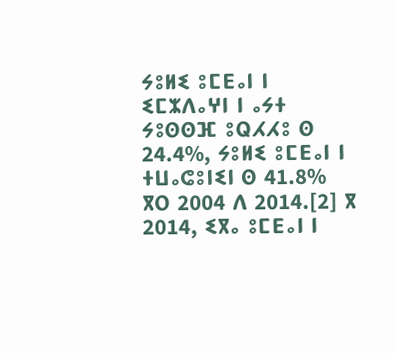ⵢⵓⵍⵉ ⵓⵎⴹⴰⵏ ⵏ ⵉⵎⵣⴷⴰⵖⵏ ⵏ ⴰⵢⵜ ⵢⵓⵙⵙⴼ ⵓⵕⵃⵃⵓ ⵙ 24.4%, ⵢⵓⵍⵉ ⵓⵎⴹⴰⵏ ⵏ ⵜⵡⴰⵛⵓⵏⵉⵏ ⵙ 41.8% ⴳⵔ 2004 ⴷ 2014.[2] ⴳ 2014, ⵉⴳⴰ ⵓⵎⴹⴰⵏ ⵏ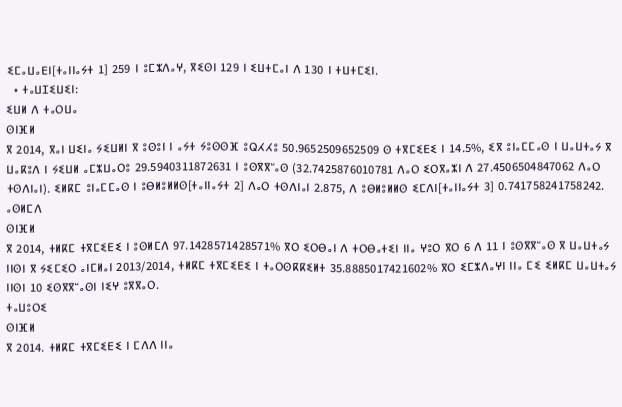ⵉⵎⴰⵡⴰⴹⵏ[ⵜⴰⵏⵏⴰⵢⵜ 1] 259 ⵏ ⵓⵎⵣⴷⴰⵖ, ⴳⵉⵙⵏ 129 ⵏ ⵉⵡⵜⵎⴰⵏ ⴷ 130 ⵏ ⵜⵡⵜⵎⵉⵏ.
  • ⵜⴰⵡⵊⵉⵡⵉⵏ:
ⵉⵡⵍ ⴷ ⵜⴰⵔⵡⴰ
ⵙⵏⴼⵍ
ⴳ 2014, ⴳⴰⵏ ⵡⵉⵏⴰ ⵢⵉⵡⵍⵏ ⴳ ⵓⵙⵓⵏ ⵏ ⴰⵢⵜ ⵢⵓⵙⵙⴼ ⵓⵕⵃⵃⵓ 50.9652509652509 ⵙ ⵜⴳⵎⵉⴹⵉ ⵏ 14.5%, ⵉⴳ ⵓⵏⴰⵎⵎⴰⵙ ⵏ ⵡⴰⵡⵜⴰⵢ ⴳ ⵡⴰⴽⵓⴷ ⵏ ⵢⵉⵡⵍ ⴰⵎⵣⵡⴰⵔⵓ 29.5940311872631 ⵏ ⵓⵙⴳⴳⵯⴰⵙ (32.7425876010781 ⴷⴰⵔ ⵉⵔⴳⴰⵣⵏ ⴷ 27.4506504847062 ⴷⴰⵔ ⵜⵙⴷⵏⴰⵏ). ⵉⵍⴽⵎ ⵓⵏⴰⵎⵎⴰⵙ ⵏ ⵓⴱⵍⵓⵍⵍⵙ[ⵜⴰⵏⵏⴰⵢⵜ 2] ⴷⴰⵔ ⵜⵙⴷⵏⴰⵏ 2.875, ⴷ ⵓⴱⵍⵓⵍⵍⵙ ⵉⵎⴷⵏ[ⵜⴰⵏⵏⴰⵢⵜ 3] 0.741758241758242.
ⴰⵙⵍⵎⴷ
ⵙⵏⴼⵍ
ⴳ 2014, ⵜⵍⴽⵎ ⵜⴳⵎⵉⴹⵉ ⵏ ⵓⵙⵍⵎⴷ 97.1428571428571% ⴳⵔ ⵉⵔⴱⴰⵏ ⴷ ⵜⵔⴱⴰⵜⵉⵏ ⵏⵏⴰ ⵖⵓⵔ ⴳⵔ 6 ⴷ 11 ⵏ ⵓⵙⴳⴳⵯⴰⵙ ⴳ ⵡⴰⵡⵜⴰⵢ ⵏⵏⵙⵏ ⴳ ⵢⵉⵎⵉⵔ ⴰⵏⵎⵍⴰⵏ 2013/2014, ⵜⵍⴽⵎ ⵜⴳⵎⵉⴹⵉ ⵏ ⵜⴰⵔⵙⴽⴽⵉⵍⵜ 35.8885017421602% ⴳⵔ ⵉⵎⵣⴷⴰⵖⵏ ⵏⵏⴰ ⵎⵉ ⵉⵍⴽⵎ ⵡⴰⵡⵜⴰⵢ ⵏⵏⵙⵏ 10 ⵉⵙⴳⴳⵯⴰⵙⵏ ⵏⵉⵖ ⵓⴳⴳⴰⵔ.
ⵜⴰⵡⵓⵔⵉ
ⵙⵏⴼⵍ
ⴳ 2014. ⵜⵍⴽⵎ ⵜⴳⵎⵉⴹⵉ ⵏ ⵎⴷⴷ ⵏⵏⴰ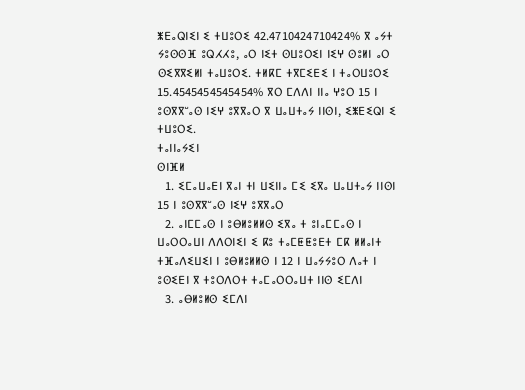ⵥⴹⴰⵕⵏⵉⵏ ⵉ ⵜⵡⵓⵔⵉ 42.4710424710424% ⴳ ⴰⵢⵜ ⵢⵓⵙⵙⴼ ⵓⵕⵃⵃⵓ, ⴰⵔ ⵏⵉⵜ ⵙⵡⵓⵔⵉⵏ ⵏⵉⵖ ⵙⵓⵍⵏ ⴰⵔ ⵙⵉⴳⴳⵉⵍⵏ ⵜⴰⵡⵓⵔⵉ. ⵜⵍⴽⵎ ⵜⴳⵎⵉⴹⵉ ⵏ ⵜⴰⵔⵡⵓⵔⵉ 15.4545454545454% ⴳⵔ ⵎⴷⴷⵏ ⵏⵏⴰ ⵖⵓⵔ 15 ⵏ ⵓⵙⴳⴳⵯⴰⵙ ⵏⵉⵖ ⵓⴳⴳⴰⵔ ⴳ ⵡⴰⵡⵜⴰⵢ ⵏⵏⵙⵏ, ⵉⵥⴹⵉⵕⵏ ⵉ ⵜⵡⵓⵔⵉ.
ⵜⴰⵏⵏⴰⵢⵉⵏ
ⵙⵏⴼⵍ
  1. ⵉⵎⴰⵡⴰⴹⵏ ⴳⴰⵏ ⵜⵏ ⵡⵉⵏⵏⴰ ⵎⵉ ⵉⴳⴰ ⵡⴰⵡⵜⴰⵢ ⵏⵏⵙⵏ 15 ⵏ ⵓⵙⴳⴳⵯⴰⵙ ⵏⵉⵖ ⵓⴳⴳⴰⵔ
  2. ⴰⵏⵎⵎⴰⵙ ⵏ ⵓⴱⵍⵓⵍⵍⵙ ⵉⴳⴰ ⵜ ⵓⵏⴰⵎⵎⴰⵙ ⵏ ⵡⴰⵔⵔⴰⵡⵏ ⴷⴷⵔⵏⵉⵏ ⵉ ⴽⵓ ⵜⴰⵎⵟⵟⵓⴹⵜ ⵎⴽ ⵍⵍⴰⵏⵜ ⵜⴼⴰⴷⵉⵡⵉⵏ ⵏ ⵓⴱⵍⵓⵍⵍⵙ ⵏ 12 ⵏ ⵡⴰⵢⵢⵓⵔ ⴷⴰⵜ ⵏ ⵓⵙⵉⴹⵏ ⴳ ⵜⵓⵔⴷⵔⵜ ⵜⴰⵎⴰⵔⵔⴰⵡⵜ ⵏⵏⵙ ⵉⵎⴷⵏ
  3. ⴰⴱⵍⵓⵍⵙ ⵉⵎⴷⵏ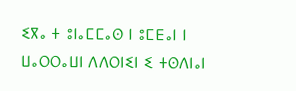ⵉⴳⴰ ⵜ ⵓⵏⴰⵎⵎⴰⵙ ⵏ ⵓⵎⴹⴰⵏ ⵏ ⵡⴰⵔⵔⴰⵡⵏ ⴷⴷⵔⵏⵉⵏ ⵉ ⵜⵙⴷⵏⴰⵏ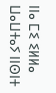ⵏⵏⴰ ⵎⵉ ⵉⵍⵍⴰ ⵡⴰⵡⵜⴰⵢ ⵏⵏⵙⵏⵜ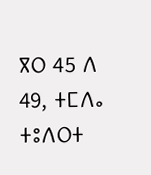ⴳⵔ 45 ⴷ 49, ⵜⵎⴷⴰ ⵜⵓⴷⵔⵜ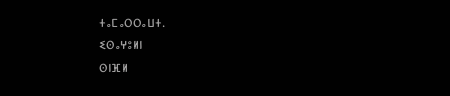ⵜⴰⵎⴰⵔⵔⴰⵡⵜ.
ⵉⵙⴰⵖⵓⵍⵏ
ⵙⵏⴼⵍ